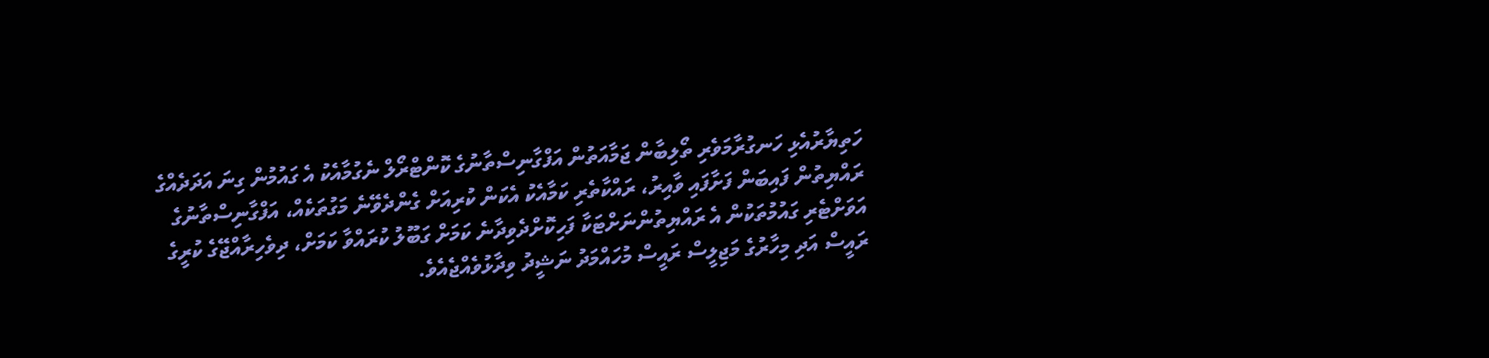ހަތިޔާރުއެޅި ހަނގުރާމަވެރި ތޯލިބާން ޖަމާއަތުން އަފްގާނިސްތާނުގެ ކޮންޓްރޯލް ނެގުމާއެކު އެ ގައުމުން ގިނަ އަދަދެއްގެ ރައްޔިތުން ފައިބަން ފަށާފައި ވާއިރު، ރައްކާތެރި ކަމާއެކު އެކަން ކުރިއަށް ގެންދެވޭނެ މަގުތަކެއް، އަފްގާނިސްތާނުގެ އަވަށްޓެރި ގައުމުތަކުން އެ ރައްޔިތުންނަށްޓަކާ ފަހިކޮށްދެވިދާނެ ކަމަށް ގަބޫލު ކުރައްވާ ކަމަށް، ދިވެހިރާއްޖޭގެ ކުރީގެ ރައީސް އަދި މިހާރުގެ މަޖިލީސް ރައީސް މުހައްމަދު ނަޝީދު ވިދާޅުވެއްޖެއެވެ.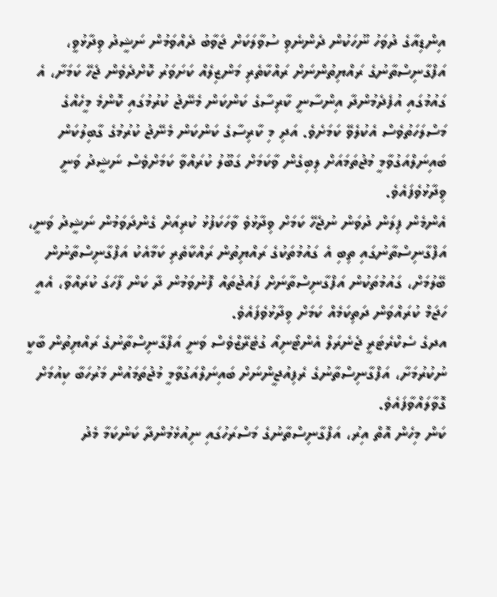އިންޑިއާގެ ދުވަހު ނޫހަކުން ދެންނެވި ސުވާލަކަށް ޖަވާބު ދެއްވަމުން ނަޝީދު ވިދާޅުވީ، އަފްގާނިސްތާނުގެ ރައްޔިތުންނަށް ރައްކާތެރި މަންޒިލެއް ކަށަވަރު ކޮށްދެވެން ޖެހޭ ކަމަށާ، އެ ގައުމުގައި އުފެދެމުންދާ އިންސާނީ ކާރިސާގެ ކަންކަން މެނޭޖު ކުރުމުގައި ކޮންމެ މީހެއްގެ މަސްލަހަތުވެސް އެކުލެވޭ ކަމަށެވެ. އަދި މި ކާރިސާގެ ކަންކަން މެނޭޖު ކުރުމުގެ ގާބިލުކަން ބައިނަލްއަގުވާމީ މުޖުތަމައަށް ލިބިގެން ވާކަމަށް ގަބޫލު ކުރައްވާ ކަމަށްވެސް ނަޝީދު ވަނީ ވިދާޅުވެފައެވެ.
އެންމެން ފިލަން ދުވަން ނުޖެހޭ ކަމަށް ވިދާޅުވެ ވާހަކަފުޅު ކުރިއަށް ގެންދަވަމުން ނަޝީދު ވަނީ، އަފްގާނިސްތާނުގައި ތިބި އެ ގައުމުތަކުގެ ރައްޔިތުން ރައްކާތެރި ކަމާއެކު އަފްގާނިސްތާނުން ބޭލުމަށް، ގައުމުތަކުން އަފްގާނިސްތާނަށް ފައުޖުތައް ފޮނުވަމުން ދާ ކަން ފާހަގަ ކުރައްވާ، އެއީ ހަޖަމް ކުރައްވަން ދަތިކަމެއް ކަމަށް ވިދާޅުވެފައެވެ.
އދގެ ސެކްރެޓަރީ ޖެނެރަލް އެންޓޯނިއޯ ގުޓެރޭޒްވެސް ވަނީ އަފްގާނިސްތާނުގެ ރައްޔިތުން ބާކީ ނުކުރުމަށާ، އަފްގާނިސްތާނުގެ ރެފިއުޖީންނަށް ބައިނަލްއަގުވާމީ މުޖުތަމައުން މަރުހަބާ ކިއުމަށް ގޮވާލައްވާފައެވެ.
ކަން މިހެން އޮތް އިރު، އަފްގާނިސްތާނުގެ މަސްރަހުގައި ނިއުޅެމުންދާ ކަންކަމާ މެދު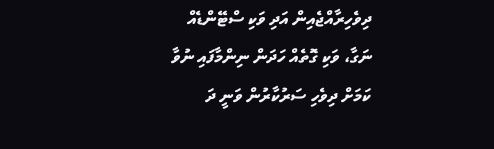ދިވެހިރާއްޖެއިން އަދި ވަކި ސްޓޭންޑެއް ނަގާ، ވަކި ގޮތެއް ހަދަން ނިންމާފައި ނުވާ ކަމަށް ދިވެހި ސަރުކާރުން ވަނީ ދަ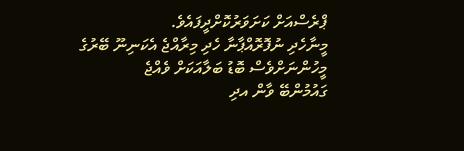ޕްރެސްއަށް ކަށަވަރުކޮށްދީފައެވެ.
މީނާހެދި ނުފޮރޮއްޕާނާ ހެދި މިރާއްޖެ އެކަނިނޫ ބޭރުގެ މީހުންނަށްވެސް ބޮޑު ބަލާއަކަށް ވެއްޖެ
ގައުމުންބޭ ވާން އދި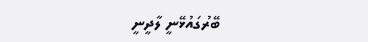ބޭރުގައުޅޭނީ ލާދީނީ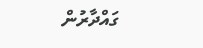ގައްދާރުން